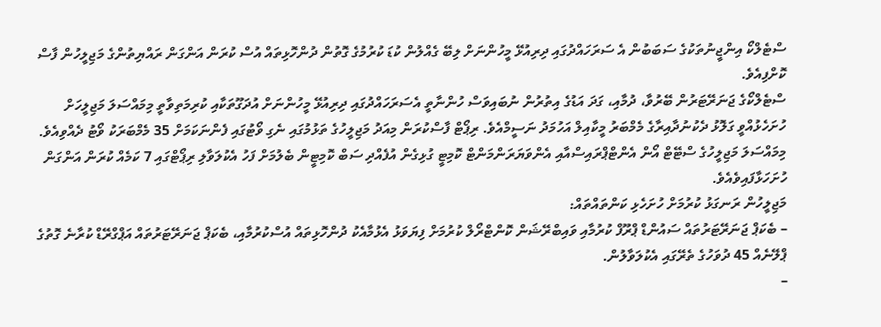ސްޓެލްކޯ އިންޖީނުތަކުގެ ސަބަބުން އެ ސަރަހައްދުގައި ދިރިއުޅޭ މީހުންނަށް ލިބޭ ގެއްލުން ކުޑަ ކުރުމުގެ ގޮތުން ދުންހޮޅިތައް އުސް ކުރަން އަންގަން ރައްޔިތުންގެ މަޖިލީހުން ފާސް ކޮށްފިއެވެ.
ސްޓެލްކޯގެ ޖަނަރޭޓަރުން ބޭރުވާ، ދުމާއި، ގަދަ އަޑުގެ އިތުރުން ނުބައިވަސް ހުންނާތީ އެސަރަހައްދުގައި ދިރިއުޅޭ މީހުންނަށް އުދަގޫތަކާއި ކުރިމަތިވާތީ މިމައްސަލަ މަޖިލީހަށް ހުށަހެޅުއްވީ ގަލޮޅު ދެކުނުދާއިރާގެ މެމްބަރު މީކާއިލް އަހުމަދު ނަސީމްއެވެ. ރިޕޯޓް ފާސްކުރަން މިއަދު މަޖިލީހުގެ ތަޅުމުގައި ނެގި ވޯޓުގައި ފެންނަކަމަށް 35 މެމްބަރަކު ވޯޓު ދެއްވިއެވެ.
މިމައްސަލަ މަޖިލީހުގެ ސްޓޭޓް އޯން އެންޓްޕްރައިސްއާއި އެންވަޔަރަންމަންޓް ކޮމިޓީ ގުޅިގެން އުފެއްދި ސަބް ކޮމިޓީން ބެލުމަށް ފަހު އެކުލަވާލި ރިޕޯޓްގައި 7 ކަމެއް ކުރަން އަންގަން ހުށަހަޅާފައިވެއެވެ.
މަޖިލީހުން ރަނގަޅު ކުރުމަށް ހުށަހެޅި ކަންތައްތައް:
– ބެކަޕް ޖަނަރޭޓަރުތައް ސައުންޑް ޕްރޫފް ކުރުމާއި ވައިބްރޭޝަން ކޮންޓްރޯލް ކުރުމަށް ފިޔަވަޅު އެޅުމާއެކު ދުންހޮޅިތައް އުސްކުރުމާއި، ބެކަޕް ޖަނަރޭޓަރުތައް އަޕްގްރޭޑް ކުރާނެ ގޮތުގެ ޕްލޭނެއް 45 ދުވަހުގެ ތެރޭގައި އެކުލަވާލުން.
–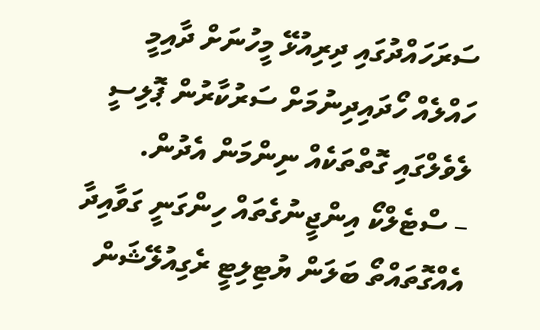ސަރަހައްދުގައި ދިރިއުޅޭ މީހުނަށް ދާއިމީ ހައްލެއް ހޯދައިދިނުމަށް ސަރުކާރުން ޕޮލިސީ ލެވެލްގައި ގޮތްތަކެއް ނިންމަން އެދުން.
– ސްޓެލްކޯ އިންޖީނުގެތައް ހިންގަނީ ގަވާއިދާ އެއްގޮތައްތޯ ބަލަން ޔުޓިލިޓީ ރެގިއުލޭޝަން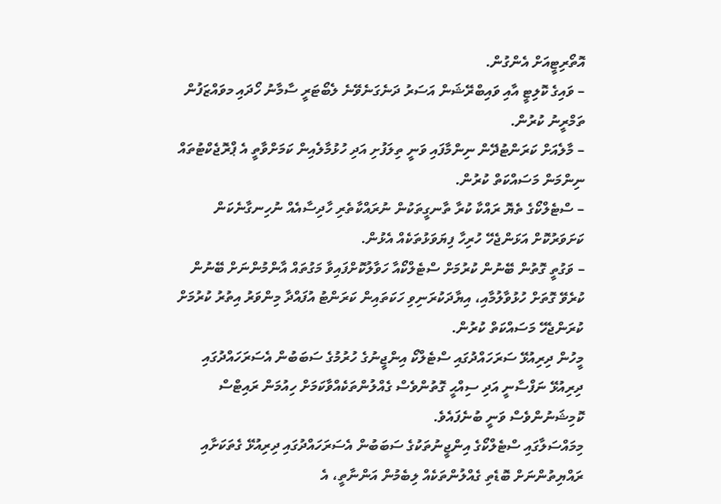އޮތޯރިޓީއަށް އެންގުން.
– ވައިގެ ކޮލިޓީ އާއި ވައިބްރޭޝަން އަސަރު ދަނެގަނެވޭނެ ލެބޯޓަރީ ސާމާނު ހޯދައި މވައްޒަފުން ތަމްރީނު ކުރުން.
– މާލެއަށް ކަރަންޓުދޭން ނިންމާފައި ވަނީ ތިލަފުށި އަދި ހުޅުމާލެއިން ކަމަށްވާތީ އެ ޕްރޮޖެކްޓުތައް ނިންމަން މަސައްކަތް ކުރުން.
– ސްޓެލްކޯގެ ތެޔޮ ރައްކާ ކުރާ ތާނގީތަކުން ނުރައްކާތެރި ހާދިސާއެއް ނުހިނގާނެކަން ކަށަވަރުކޮށް އަޅަންޖެހޭ ހުރިހާ ފިޔަވަޅުތަކެއް އެޅުން.
– ވަގުތީ ގޮތުން ބޭނުން ކުރުމަށް ސްޓެލްކޯއާ ހަވާލުކޮށްފައިވާ މަގުތައް އާންމުންނަށް ބޭނުން ކުރެވޭ ގޮތަށް ހުޅުވާލުމާއި، އިޔާދަކުރަނިވި ހަކަތައިން ކަރަންޓު އުފައްދާ މިންވަރު އިތުރު ކުރުމަށް ކުރަންޖެހޭ މަސައްކަތް ކުރުން.
މީހުން ދިރިއުޅޭ ސަރަހައްދުގައި ސްޓެލްކޯ އިންޖީނުގެ ހުރުމުގެ ސަބަބުން އެސަރަހައްދުގައި ދިރިއުޅޭ ނަފްސާނީ އަދި ސިއްޙީ ގޮތުންވެސް ގެއްލުންތަކެއްވާކަމަށް ހިއުމަން ރައިޓްސް ކޮމިޝަނުންވެސް ވަނީ ބުނެފައެވެ.
މިމައްސަލާގައި ސްޓެލްކޯގެ އިންޖީނުތަކުގެ ސަބަބުން އެސަރަހައްދުގައި ދިރިއުޅޭ ގެތަކަށާއި ރައްޔިތުންނަށް ބޮޑެތި ގެއްލުންތަކެއް ލިބެމުން އަންނާތީ، އެ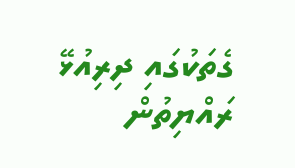ގެތަކުގައި ދިރިއުޅޭ ރައްޔިތުން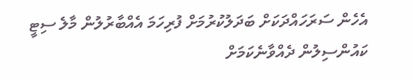އެހެން ސަރަހައްދަކަށް ބަދަލުކުރުމަށް ފުރިހަމަ އެއްބާރުލުން މާލެ ސިޓީ ކައުންސިލުން ދެއްވާނެކަމަށް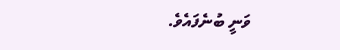ވަނީ ބުނެފައެވެ.